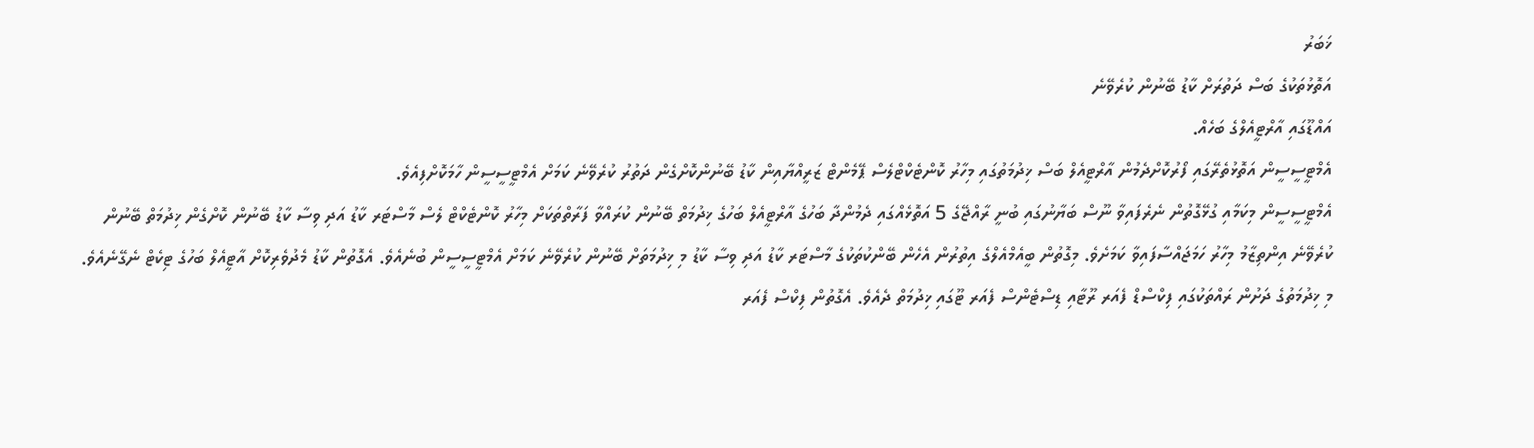ޚަބަރު
އަތޮޅުތަކުގެ ބަސް ދަތުރަށް ކާޑު ބޭނުން ކުރެވޭނެ
އައްޑޫގައި އާރްޓީއެލްގެ ބަހެއް.
އެމްޓީސީސީން އަތޮޅުތެރޭގައި ފޯރުކޮށްދެމުން އާރްޓީއެލް ބަސް ޚިދުމަތުގައި މިހާރު ކޮންޓެކްޓްލެސް ޕޭމެންޓް ޒަރީއްޔާއިން ކާޑު ބޭނުންކޮށްގެން ދަތުރު ކުރެވޭނެ ކަމަށް އެމްޓީސީސީން ހާމަކޮށްފިއެވެ.
އެމްޓީސީސީން މިކަމާއި ގުޅޭގޮތުން ނެރެފައިވާ ނޫސް ބަޔާނުގައި ބުނީ ރާއްޖޭގެ 5 އަތޮޅެއްގައި ދެމުންދާ ބަހުގެ އާރްޓީއެލް ބަހުގެ ޚިދުމަތް ބޭނުން ކުރައްވާ ފަރާތްތަކަށް މިހާރު ކޮންޓެކްޓް ލެސް މާސްޓަރ ކާޑު އަދި ވިސާ ކާޑު ބޭނުން ކޮށްގެން ޚިދުމަތް ބޭނުން ކުރެވޭނެ އިންތިޒާމު މިހާރު ހަމަޖައްސާފައިވާ ކަމަށެވެ. މިގޮތުން ބީއެމްއެލްގެ އިތުރުން އެހެން ބޭންކުތަކުގެ މާސްޓަރ ކާޑު އަދި ވިސާ ކާޑު މި ޚިދުމަތަށް ބޭނުން ކުރެވޭނެ ކަމަށް އެމްޓީސީސީން ބުނެއެވެ. އެގޮތުން ކާޑު މެދުވެރިކޮށް އާޓީއެލް ބަހުގެ ޓިކެޓް ނެގޭނެއެވެ.
މި ޚިދުމަތުގެ ދަށުން ރައްތަކުގައި ފިކްސްޑް ފެއަރ ރޫޓާއި ޑިސްޓެންސް ފެއަރ ޓޫގައި ޚިދުމަތް ދެއެވެ. އެގޮތުން ފިކްސް ފެއަރ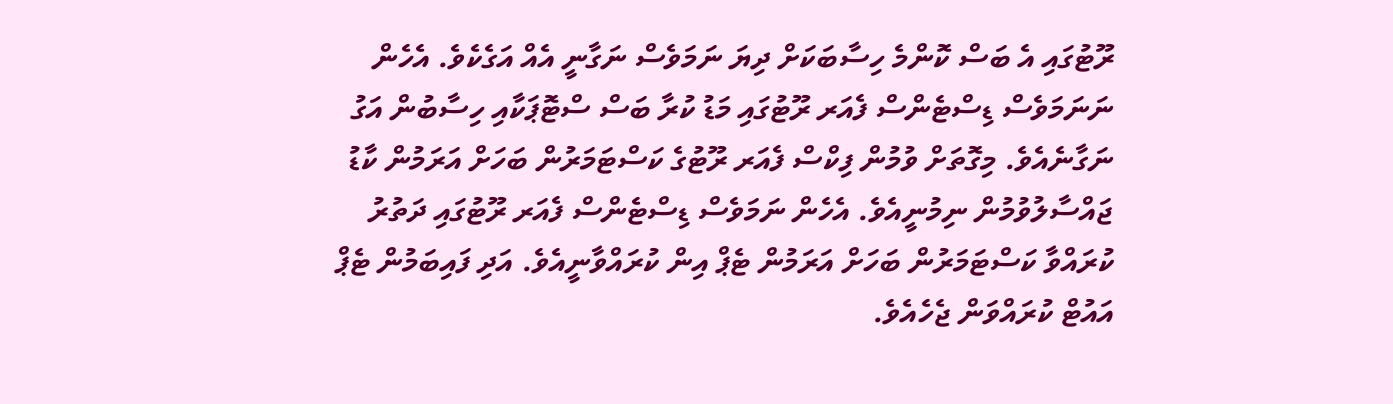ރޫޓުގައި އެ ބަސް ކޮންމެ ހިސާބަކަށް ދިޔަ ނަމަވެސް ނަގާނީ އެއް އަގެކެވެ. އެހެން ނަނަމަވެސް ޑިސްޓެންސް ފެއަރ ރޫޓުގައި މަޑު ކުރާ ބަސް ސްޓޮޕަކާއި ހިސާބުން އަގު ނަގާނެއެވެ. މިގޮތަށް ވުމުން ފިކްސް ފެއަރ ރޫޓުގެ ކަސްޓަމަރުން ބަހަށް އަރަމުން ކާޑު ޖައްސާލުވުމުން ނިމުނީއެވެ. އެހެން ނަމަވެސް ޑިސްޓެންސް ފެއަރ ރޫޓުގައި ދަތުރު ކުރައްވާ ކަސްޓަމަރުން ބަހަށް އަރަމުން ޓެޕް އިން ކުރައްވާނީއެވެ. އަދި ފައިބަމުން ޓެޕް އައުޓް ކުރައްވަން ޖެހެއެވެ.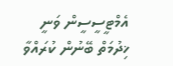އެމްޓީސީސީން ވަނީ ޚިދުމަތް ބޭނުން ކުރައްވާ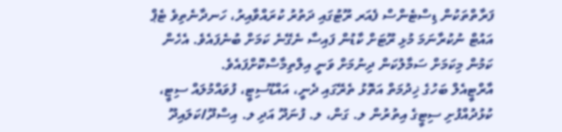ފަރާތްތަކުން ޑިސްޓެންސް ފެއަރ ރޫޓުގައި ދަތުރު ކުރައްވާއިރު، ހަނދާނެތިވެ ޓެޕް އައުޓް ނުކުރާނަމަ މުޅި ރޫޓަށް ކާޑުން ފައިސާ ނެގޭނެ ކަމަށް ބުނެފައެވެ. އެހެން ކަމުން މިކަމަށް ސަމާލުކަން ދިނުމަށް ވަނީ އިލްތިމާސްކޮށްފައެވެ.
އާރްޓީއެލް ބަހުގެ ޚިދުމަތް އަތޮޅު ތެރޭގައި ދެނީ، އައްޑޫސިޓީ، ފުވައްމުލައް ސިޓީ، ކުޅުދުއްފުށި ސިޓީގެ އިތުރުން ލ. ގަން، ލ. ފުނަދޫ އަދި ލ. އިސްދޫ/ކަލައިދޫ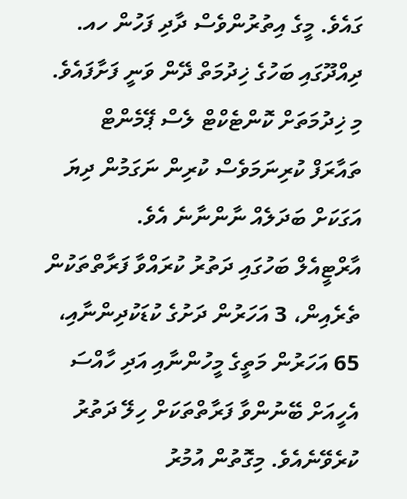ގައެވެ. މީގެ އިތުރުންވެސް ދާދި ފަހުން ހއ. ދިއްދޫގައި ބަހުގެ ޚިދުމަތް ދޭން ވަނީ ފަށާފައެވެ. މި ޚިދުމަތަށް ކޮންޓެކްޓް ލެސް ޕޭމެންޓް ތައާރަފް ކުރިނަމަވެސް ކުރިން ނަގަމުން ދިޔަ އަގަކަށް ބަދަލެއް ނާންނާނެ އެވެ.
އާރްޓީއެލް ބަހުގައި ދަތުރު ކުރައްވާ ފަރާތްތަކުން ތެރެއިން، 3 އަހަރުން ދަށުގެ ކުޑަކުދިންނާއި، 65 އަހަރުން މަތީގެ މީހުންނާއި އަދި ހާއްސަ އެހީއަށް ބޭނުންވާ ފަރާތްތަކަށް ހިލޭ ދަތުރު ކުރެވޭނެއެވެ. މިގޮތުން އުމުރު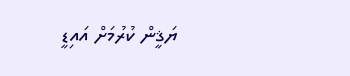ޔަޤީން ކުރުމަށް އައިޑީ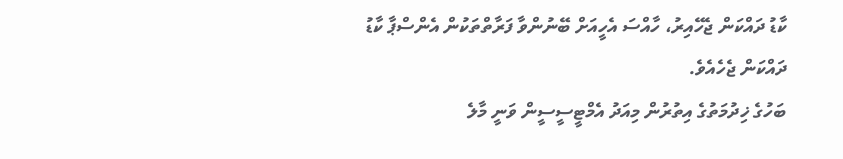ކާޑު ދައްކަން ޖެހޭއިރު، ހާއްސަ އެހީއަށް ބޭނުންވާ ފަރާތްތަކުން އެންސްޕާ ކާޑު ދައްކަން ޖެހެއެވެ.
ބަހުގެ ޚިދުމަތުގެ އިތުރުން މިއަދު އެމްޓީސީސީން ވަނީ މާލެ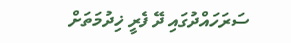ސަރަހައްދުގައި ދޭ ފެރީ ޚިދުމަތަށް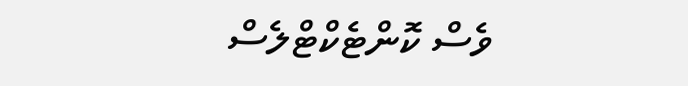ވެސް ކޮންޓެކްޓްލެސް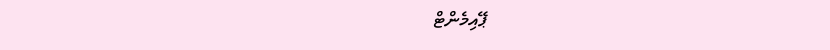ޕޭއިމެންޓް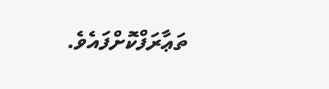ތަޢާރަފްކޮށްފައެވެ.